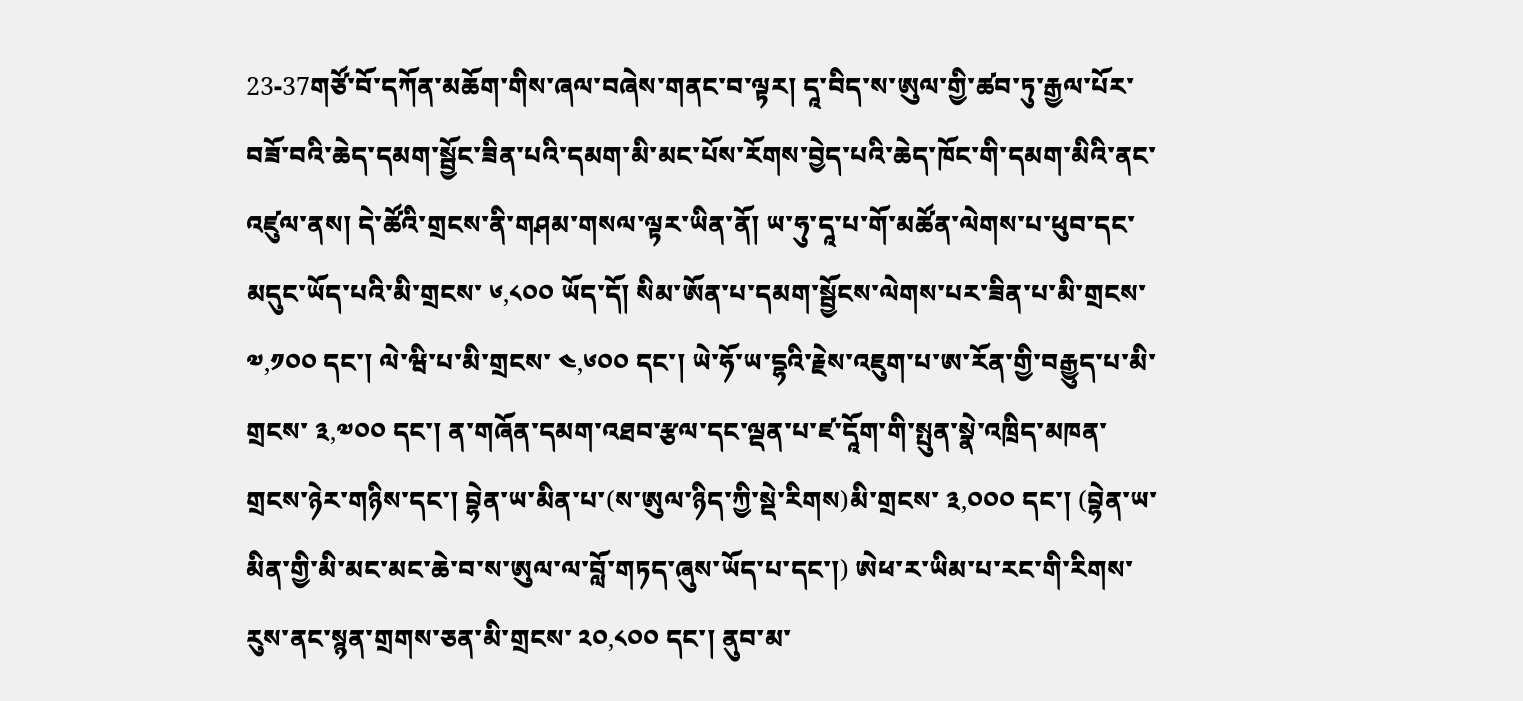23-37གཙོ་བོ་དཀོན་མཆོག་གིས་ཞལ་བཞེས་གནང་བ་ལྟར། དཱ་བིད་ས་ཨུལ་གྱི་ཚབ་ཏུ་རྒྱལ་པོར་བཟོ་བའི་ཆེད་དམག་སྦྱོང་ཟིན་པའི་དམག་མི་མང་པོས་རོགས་བྱེད་པའི་ཆེད་ཁོང་གི་དམག་མིའི་ནང་འཛུལ་ནས། དེ་ཚོའི་གྲངས་ནི་གཤམ་གསལ་ལྟར་ཡིན་ནོ། ཡ་ཧུ་དཱ་པ་གོ་མཚོན་ལེགས་པ་ཕུབ་དང་མདུང་ཡོད་པའི་མི་གྲངས་ ༦,༨༠༠ ཡོད་དོ། སིམ་ཨོན་པ་དམག་སྦྱོངས་ལེགས་པར་ཟིན་པ་མི་གྲངས་ ༧,༡༠༠ དང་། ལེ་ཝི་པ་མི་གྲངས་ ༤,༦༠༠ དང་། ཡེ་ཧོ་ཡ་དྷའི་རྗེས་འཇུག་པ་ཨ་རོན་གྱི་བརྒྱུད་པ་མི་གྲངས་ ༣,༧༠༠ དང་། ན་གཞོན་དམག་འཐབ་རྩལ་དང་ལྡན་པ་ཛ་དཱོག་གི་སྤུན་སྣེ་འཁྲིད་མཁན་གྲངས་ཉེར་གཉིས་དང་། བྷེན་ཡ་མིན་པ་(ས་ཨུལ་ཉིད་ཀྱི་སྡེ་རིགས)མི་གྲངས་ ༣,༠༠༠ དང་། (བྷེན་ཡ་མིན་གྱི་མི་མང་མང་ཆེ་བ་ས་ཨུལ་ལ་བློ་གཏད་ཞུས་ཡོད་པ་དང་།) ཨེཕ་ར་ཡིམ་པ་རང་གི་རིགས་རུས་ནང་སྙན་གྲགས་ཅན་མི་གྲངས་ ༢༠,༨༠༠ དང་། ནུབ་མ་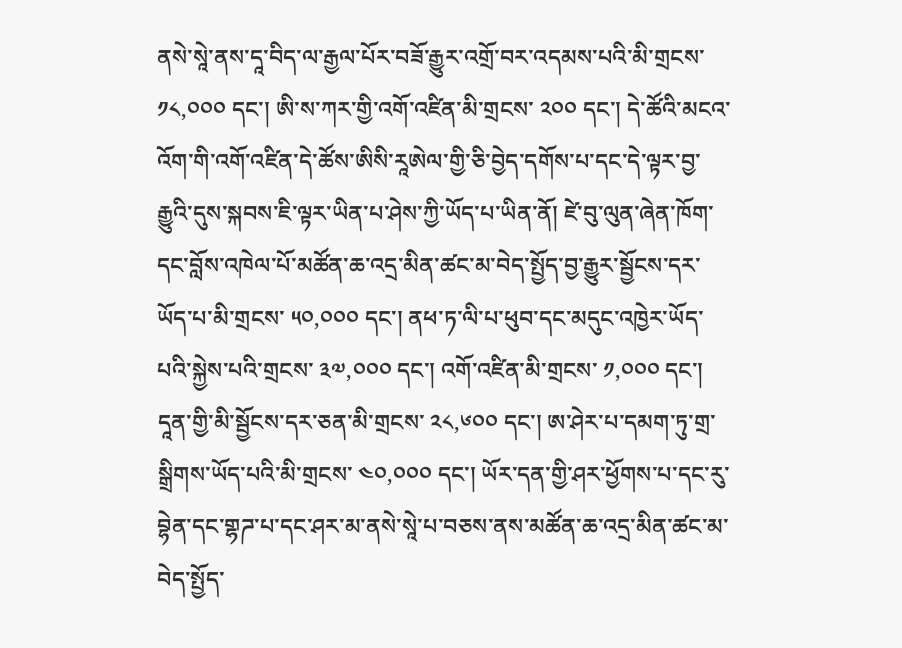ནསེ་སཱེ་ནས་དཱ་བིད་ལ་རྒྱལ་པོར་བཟོ་རྒྱུར་འགྲོ་བར་འདམས་པའི་མི་གྲངས་ ༡༨,༠༠༠ དང་། ཨི་ས་ཀར་གྱི་འགོ་འཛིན་མི་གྲངས་ ༢༠༠ དང་། དེ་ཚོའི་མངའ་འོག་གི་འགོ་འཛིན་དེ་ཚོས་ཨིསི་རཱཨེལ་གྱི་ཅི་བྱེད་དགོས་པ་དང་དེ་ལྟར་བྱ་རྒྱུའི་དུས་སྐབས་ཇི་ལྟར་ཡིན་པ་ཤེས་ཀྱི་ཡོད་པ་ཡིན་ནོ། ཛེ་བུ་ལུན་ཞེན་ཁོག་དང་བློས་འཁེལ་པོ་མཚོན་ཆ་འདྲ་མིན་ཚང་མ་བེད་སྤྱོད་བྱ་རྒྱུར་སྦྱོངས་དར་ཡོད་པ་མི་གྲངས་ ༥༠,༠༠༠ དང་། ནཕ་ཏ་ལི་པ་ཕུབ་དང་མདུང་འཁྱེར་ཡོད་པའི་སྐྱེས་པའི་གྲངས་ ༣༧,༠༠༠ དང་། འགོ་འཛིན་མི་གྲངས་ ༡,༠༠༠ དང་། དཱན་གྱི་མི་སྦྱོངས་དར་ཅན་མི་གྲངས་ ༢༨,༦༠༠ དང་། ཨ་ཤེར་པ་དམག་ཏུ་གྲ་སྒྲིགས་ཡོད་པའི་མི་གྲངས་ ༤༠,༠༠༠ དང་། ཡོར་དན་གྱི་ཤར་ཕྱོགས་པ་དང་རུ་བྷེན་དང་གྷཌ་པ་དང་ཤར་མ་ནསེ་སཱེ་པ་བཅས་ནས་མཚོན་ཆ་འདྲ་མིན་ཚང་མ་བེད་སྤྱོད་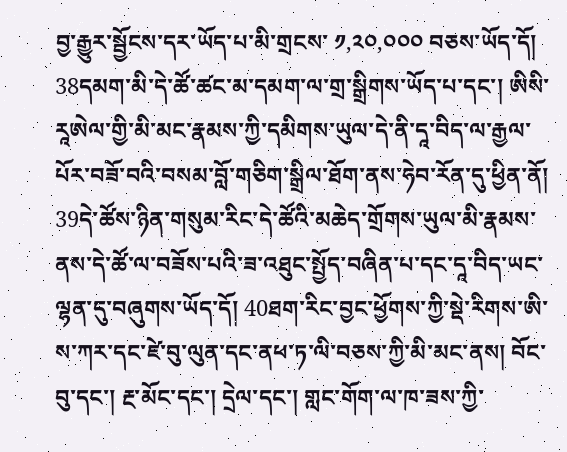བྱ་རྒྱུར་སྦྱོངས་དར་ཡོད་པ་མི་གྲངས་ ༡,༢༠,༠༠༠ བཅས་ཡོད་དོ། 38དམག་མི་དེ་ཚོ་ཚང་མ་དམག་ལ་གྲ་སྒྲིགས་ཡོད་པ་དང་། ཨིསི་རཱཨེལ་གྱི་མི་མང་རྣམས་ཀྱི་དམིགས་ཡུལ་དེ་ནི་དཱ་བིད་ལ་རྒྱལ་པོར་བཟོ་བའི་བསམ་བློ་གཅིག་སྒྲིལ་ཐོག་ནས་ཧེབ་རོན་དུ་ཕྱིན་ནོ། 39དེ་ཚོས་ཉིན་གསུམ་རིང་དེ་ཚོའི་མཆེད་གྲོགས་ཡུལ་མི་རྣམས་ནས་དེ་ཚོ་ལ་བཟོས་པའི་ཟ་འཐུང་སྤྱོད་བཞིན་པ་དང་དཱ་བིད་ཡང་ལྷན་དུ་བཞུགས་ཡོད་དོ། 40ཐག་རིང་བྱང་ཕྱོགས་ཀྱི་སྡེ་རིགས་ཨི་ས་ཀར་དང་ཛེ་བུ་ལུན་དང་ནཕ་ཏ་ལི་བཅས་ཀྱི་མི་མང་ནས། བོང་བུ་དང་། རྔ་མོང་དང་། དྲེལ་དང་། གླང་གོག་ལ་ཁ་ཟས་ཀྱི་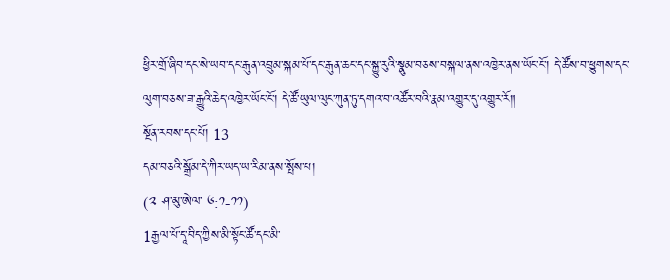ཕྱིར་གྲོ་ཞིབ་དང་སེ་ཡབ་དང་རྒུན་འབྲུམ་སྐམ་པོ་དང་རྒུན་ཆང་དང་སྐྱུ་རུའི་སྣུམ་བཅས་བསྐལ་ནས་འཁྱེར་ནས་ཡོང་ངོ་། དེ་ཚོས་བ་ཕྱུགས་དང་ལུག་བཅས་ཟ་རྒྱུའི་ཆེད་འཁྱེར་ཡོང་ངོ་། དེ་ཚོ་ཡུལ་ལུང་ཀུན་ཏུ་དགའ་བ་འཚོར་བའི་རྣམ་འགྱུར་དུ་འགྱུར་རོ༎
སྔོན་རབས་དང་པོ། 13
དམ་བཅའི་སྒྲོམ་དེ་ཀིར་ཡད་ཡ་རིམ་ནས་སྤོས་པ།
(༢ ཤ་མུ་ཨེལ་ ༦:༡-༡༡)
1རྒྱལ་པོ་དཱ་བིད་ཀྱིས་མི་སྟོང་ཚོ་དང་མི་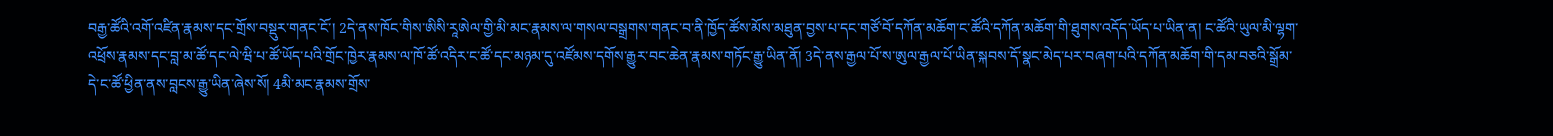བརྒྱ་ཚོའི་འགོ་འཛིན་རྣམས་དང་གྲོས་བསྡུར་གནང་ངོ་། 2དེ་ནས་ཁོང་གིས་ཨིསི་རཱཨེལ་གྱི་མི་མང་རྣམས་ལ་གསལ་བསྒྲགས་གནང་བ་ནི་ཁྱོད་ཚོས་མོས་མཐུན་བྱས་པ་དང་གཙོ་བོ་དཀོན་མཆོག་ང་ཚོའི་དཀོན་མཆོག་གི་ཐུགས་འདོད་ཡོད་པ་ཡིན་ན། ང་ཚོའི་ཡུལ་མི་ལྷག་འཕྲོས་རྣམས་དང་བླ་མ་ཚོ་དང་ལེ་ཝི་པ་ཚོ་ཡོད་པའི་གྲོང་ཁྱེར་རྣམས་ལ་ཁོ་ཚོ་འདིར་ང་ཚོ་དང་མཉམ་དུ་འཛོམས་དགོས་རྒྱུར་བང་ཆེན་རྣམས་གཏོང་རྒྱུ་ཡིན་ནོ། 3དེ་ནས་རྒྱལ་པོ་ས་ཨུལ་རྒྱལ་པོ་ཡིན་སྐབས་དོ་སྣང་མེད་པར་བཞག་པའི་དཀོན་མཆོག་གི་དམ་བཅའི་སྒྲོམ་དེ་ང་ཚོ་ཕྱིན་ནས་བླངས་རྒྱུ་ཡིན་ཞེས་སོ། 4མི་མང་རྣམས་གྲོས་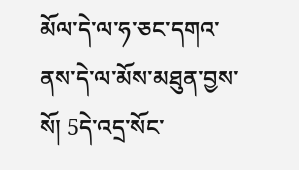མོལ་དེ་ལ་ཧ་ཅང་དགའ་ནས་དེ་ལ་མོས་མཐུན་བྱས་སོ། 5དེ་འདྲ་སོང་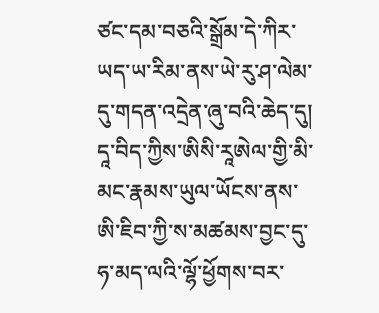ཙང་དམ་བཅའི་སྒྲོམ་དེ་ཀིར་ཡད་ཡ་རིམ་ནས་ཡེ་རུ་ཤ་ལེམ་དུ་གདན་འདྲེན་ཞུ་བའི་ཆེད་དུ། དཱ་བིད་ཀྱིས་ཨིསི་རཱཨེལ་གྱི་མི་མང་རྣམས་ཡུལ་ཡོངས་ནས་ཨི་ཇིབ་ཀྱི་ས་མཚམས་བྱང་དུ་ཧ་མད་ལའི་ལྷོ་ཕྱོགས་བར་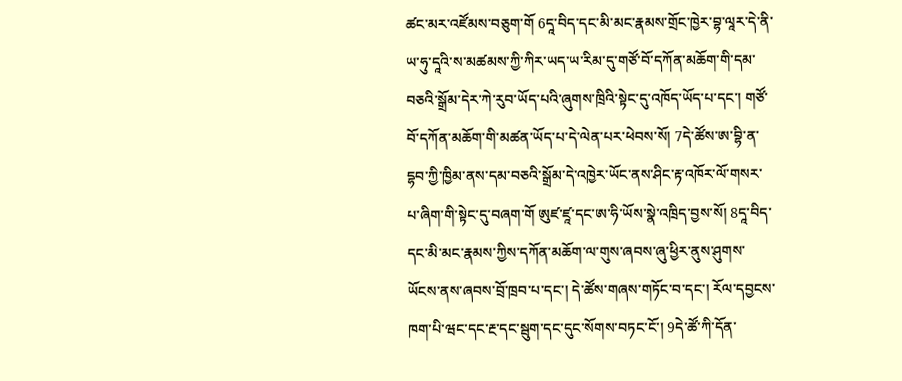ཚང་མར་འཛོམས་བཅུག་གོ 6དཱ་བིད་དང་མི་མང་རྣམས་གྲོང་ཁྱེར་བྷ་ལཱར་དེ་ནི་ཡ་ཧུ་དཱའི་ས་མཚམས་ཀྱི་ཀིར་ཡད་ཡ་རིམ་དུ་གཙོ་བོ་དཀོན་མཆོག་གི་དམ་བཅའི་སྒྲོམ་དེར་ཀེ་རུབ་ཡོད་པའི་ཞུགས་ཁྲིའི་སྟེང་དུ་འཁོད་ཡོད་པ་དང་། གཙོ་བོ་དཀོན་མཆོག་གི་མཚན་ཡོད་པ་དེ་ལེན་པར་ཕེབས་སོ། 7དེ་ཚོས་ཨ་བྷི་ན་དྷབ་ཀྱི་ཁྱིམ་ནས་དམ་བཅའི་སྒྲོམ་དེ་འཁྱེར་ཡོང་ནས་ཤིང་རྟ་འཁོར་ལོ་གསར་པ་ཞིག་གི་སྟེང་དུ་བཞག་གོ ཨུཛ་ཛཱ་དང་ཨ་ཧི་ཡོས་སྣེ་འཁྲིད་བྱས་སོ། 8དཱ་བིད་དང་མི་མང་རྣམས་ཀྱིས་དཀོན་མཆོག་ལ་གུས་ཞབས་ཞུ་ཕྱིར་ནུས་ཤུགས་ཡོངས་ནས་ཞབས་བྲོ་ཁྲབ་པ་དང་། དེ་ཚོས་གཞས་གཏོང་བ་དང་། རོལ་དབྱངས་ཁག་པི་ཝང་དང་རྔ་དང་སྦུག་དང་དུང་སོགས་བཏང་ངོ་། 9དེ་ཚོ་ཀི་དོན་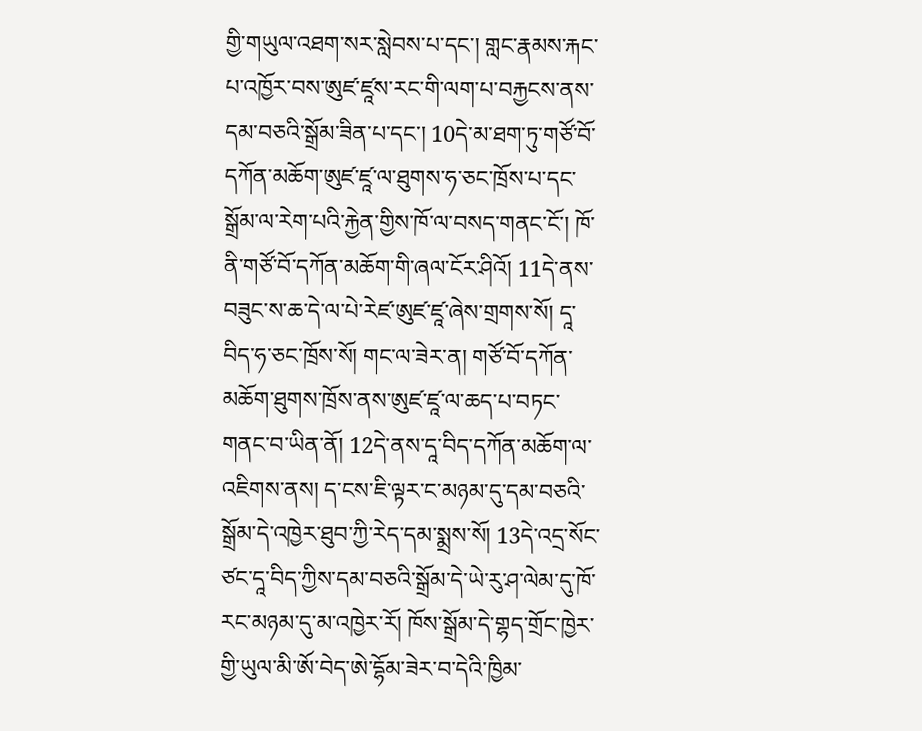གྱི་གཡུལ་འཐག་སར་སླེབས་པ་དང་། གླང་རྣམས་རྐང་པ་འཁྱོར་བས་ཨུཛ་ཛཱས་རང་གི་ལག་པ་བརྐྱངས་ནས་དམ་བཅའི་སྒྲོམ་ཟིན་པ་དང་། 10དེ་མ་ཐག་ཏུ་གཙོ་བོ་དཀོན་མཆོག་ཨུཛ་ཛཱ་ལ་ཐུགས་ཧ་ཅང་ཁྲོས་པ་དང་སྒྲོམ་ལ་རེག་པའི་རྐྱེན་གྱིས་ཁོ་ལ་བསད་གནང་ངོ་། ཁོ་ནི་གཙོ་བོ་དཀོན་མཆོག་གི་ཞལ་ངོར་ཤིའོ། 11དེ་ནས་བཟུང་ས་ཆ་དེ་ལ་པེ་རེཛ་ཨུཛ་ཛཱ་ཞེས་གྲགས་སོ། དཱ་བིད་ཧ་ཅང་ཁྲོས་སོ། གང་ལ་ཟེར་ན། གཙོ་བོ་དཀོན་མཆོག་ཐུགས་ཁྲོས་ནས་ཨུཛ་ཛཱ་ལ་ཆད་པ་བཏང་གནང་བ་ཡིན་ནོ། 12དེ་ནས་དཱ་བིད་དཀོན་མཆོག་ལ་འཇིགས་ནས། ད་ངས་ཇི་ལྟར་ང་མཉམ་དུ་དམ་བཅའི་སྒྲོམ་དེ་འཁྱེར་ཐུབ་ཀྱི་རེད་དམ་སྨྲས་སོ། 13དེ་འདྲ་སོང་ཙང་དཱ་བིད་ཀྱིས་དམ་བཅའི་སྒྲོམ་དེ་ཡེ་རུ་ཤ་ལེམ་དུ་ཁོ་རང་མཉམ་དུ་མ་འཁྱེར་རོ། ཁོས་སྒྲོམ་དེ་གྷད་གྲོང་ཁྱེར་གྱི་ཡུལ་མི་ཨོ་བེད་ཨེ་དྷོམ་ཟེར་བ་དེའི་ཁྱིམ་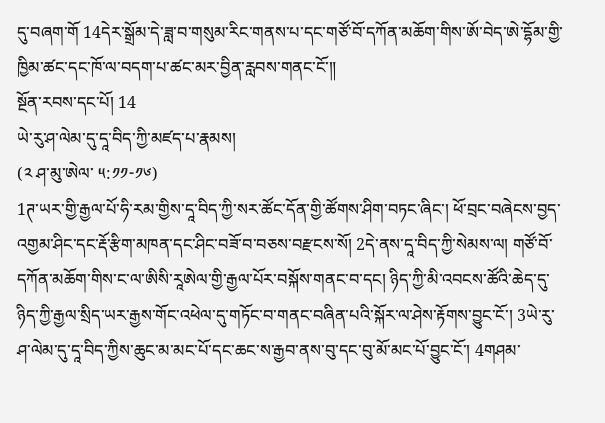དུ་བཞག་གོ 14དེར་སྒྲོམ་དེ་ཟླ་བ་གསུམ་རིང་གནས་པ་དང་གཙོ་བོ་དཀོན་མཆོག་གིས་ཨོ་བེད་ཨེ་དྷོམ་གྱི་ཁྱིམ་ཚང་དང་ཁོ་ལ་བདག་པ་ཚང་མར་བྱིན་རླབས་གནང་ངོ་༎
སྔོན་རབས་དང་པོ། 14
ཡེ་རུ་ཤ་ལེམ་དུ་དཱ་བིད་ཀྱི་མཛད་པ་རྣམས།
(༢ ཤ་མུ་ཨེལ་ ༥:༡༡-༡༦)
1ཊ་ཡར་གྱི་རྒྱལ་པོ་ཧི་རམ་གྱིས་དཱ་བིད་ཀྱི་སར་ཚོང་དོན་གྱི་ཚོགས་ཤིག་བཏང་ཞིང་། ཕོ་བྲང་བཞེངས་བྱད་འགྱམ་ཤིང་དང་རྡོ་རྩིག་མཁན་དང་ཤིང་བཟོ་བ་བཅས་བརྫངས་སོ། 2དེ་ནས་དཱ་བིད་ཀྱི་སེམས་ལ། གཙོ་བོ་དཀོན་མཆོག་གིས་ང་ལ་ཨིསི་རཱཨེལ་གྱི་རྒྱལ་པོར་བསྐོས་གནང་བ་དང། ཉིད་ཀྱི་མི་འབངས་ཚོའི་ཆེད་དུ་ཉིད་ཀྱི་རྒྱལ་སྲིད་ཡར་རྒྱས་གོང་འཕེལ་དུ་གཏོང་བ་གནང་བཞིན་པའི་སྐོར་ལ་ཤེས་རྟོགས་བྱུང་ངོ་། 3ཡེ་རུ་ཤ་ལེམ་དུ་དཱ་བིད་ཀྱིས་ཆུང་མ་མང་པོ་དང་ཆང་ས་རྒྱབ་ནས་བུ་དང་བུ་མོ་མང་པོ་བྱུང་ངོ་། 4གཤམ་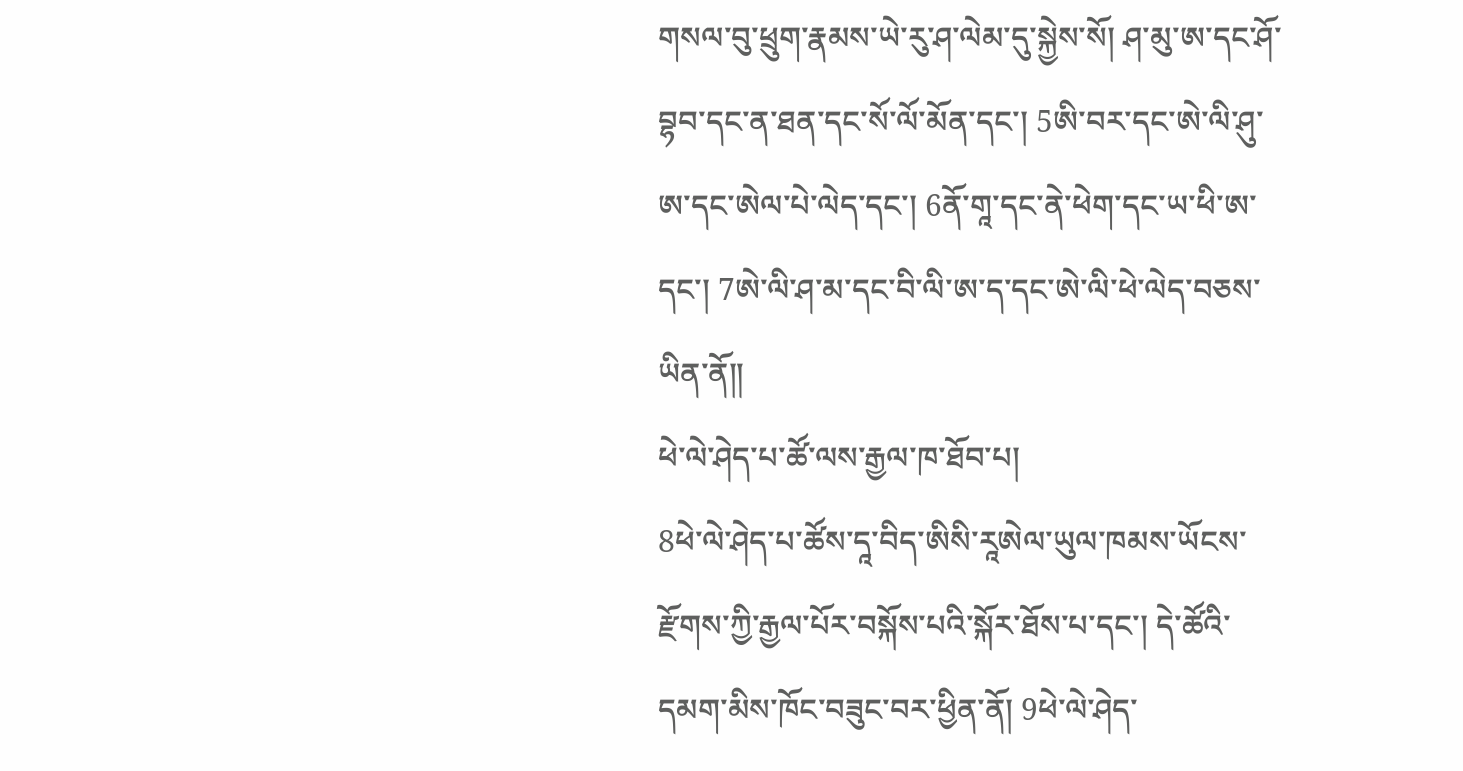གསལ་བུ་ཕྲུག་རྣམས་ཡེ་རུ་ཤ་ལེམ་དུ་སྐྱེས་སོ། ཤ་མུ་ཨ་དང་ཤོ་བྷབ་དང་ན་ཐན་དང་སོ་ལོ་མོན་དང་། 5ཨི་བར་དང་ཨེ་ལི་ཤུ་ཨ་དང་ཨེལ་པེ་ལེད་དང་། 6ནོ་གཱ་དང་ནེ་ཕེག་དང་ཡ་ཕི་ཨ་དང་། 7ཨེ་ལི་ཤ་མ་དང་བི་ལི་ཨ་ད་དང་ཨེ་ལི་ཕེ་ལེད་བཅས་ཡིན་ནོ༎
ཕེ་ལེ་ཤེད་པ་ཚོ་ལས་རྒྱལ་ཁ་ཐོབ་པ།
8ཕེ་ལེ་ཤེད་པ་ཚོས་དཱ་བིད་ཨིསི་རཱཨེལ་ཡུལ་ཁམས་ཡོངས་རྫོགས་ཀྱི་རྒྱལ་པོར་བསྐོས་པའི་སྐོར་ཐོས་པ་དང་། དེ་ཚོའི་དམག་མིས་ཁོང་བཟུང་བར་ཕྱིན་ནོ། 9ཕེ་ལེ་ཤེད་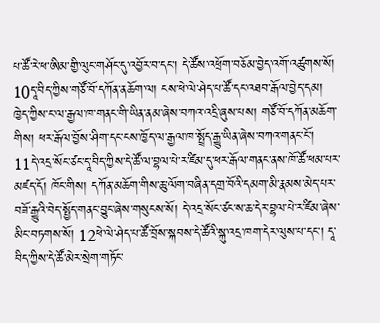པ་ཚོ་རེ་ཕ་ཨིམ་གྱི་ལུང་གཤོང་དུ་འབྱོར་བ་དང་། དེ་ཚོས་འཕྲོག་བཅོམ་བྱེད་འགོ་འཚུགས་སོ། 10དཱ་བིད་ཀྱིས་གཙོ་བོ་དཀོན་ནཆོག་ལ། ངས་ཕེ་ལེ་ཤེད་པ་ཚོ་དང་འཐབ་རྒོལ་བྱེད་དམ། ཁྱེད་ཀྱིས་ང་ལ་རྒྱལ་ཁ་གནང་གི་ཡིན་ནམ་ཞེས་བཀའ་འདྲི་ཞུས་པས། གཙོ་བོ་དཀོན་མཆོག་གིས། ཕར་རྒོལ་བྱོས་ཤིག་དང་ངས་ཁྱོད་ལ་རྒྱལ་ཁ་སྤྲོད་རྒྱུ་ཡིན་ཞེས་བཀའ་གནང་ངོ་། 11དེ་འདྲ་སོང་ཙང་དཱ་བིད་ཀྱིས་དེ་ཚོ་ལ་བྷལ་པེ་ར་ཛིམ་དུ་ཕར་རྒོལ་གནང་ནས་ཁོ་ཚོ་ཕམ་པར་མཛད་དོ། ཁོང་གིས། དཀོན་མཆོག་གིས་ཆུ་ལོག་བཞིན་དགྲ་བོའི་དམག་མི་རྣམས་མེད་པར་བཟོ་རྒྱུའི་བེད་སྤྱོད་གནང་བྱུང་ཞེས་གསུངས་སོ། དེ་འདྲ་སོང་ཙང་ས་ཆ་དེར་བྷལ་པེ་ར་ཛིམ་ཞེས་མིང་བཏགས་སོ། 12ཕེ་ལེ་ཤེད་པ་ཚོ་བྲོས་སྐབས་དེ་ཚོའི་སྐུ་འདྲ་ཁག་དེར་ལུས་པ་དང་། དཱ་བིད་ཀྱིས་དེ་ཚོ་མེར་སྲེག་གཏོང་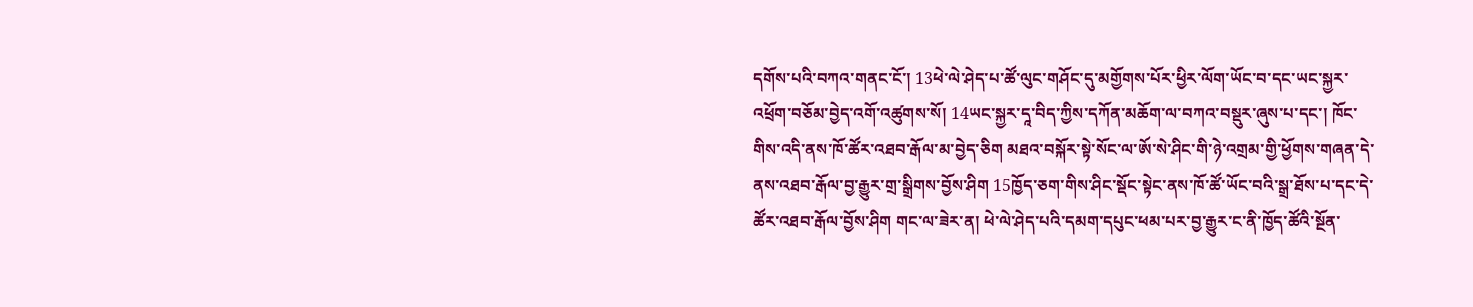དགོས་པའི་བཀའ་གནང་ངོ་། 13ཕེ་ལེ་ཤེད་པ་ཚོ་ལུང་གཤོང་དུ་མགྱོགས་པོར་ཕྱིར་ལོག་ཡོང་བ་དང་ཡང་སྐྱར་འཕྲོག་བཅོམ་བྱེད་འགོ་འཚུགས་སོ། 14ཡང་སྐྱར་དཱ་བིད་ཀྱིས་དཀོན་མཆོག་ལ་བཀའ་བསྡུར་ཞུས་པ་དང་། ཁོང་གིས་འདི་ནས་ཁོ་ཚོར་འཐབ་རྒོལ་མ་བྱེད་ཅིག མཐའ་བསྐོར་སྟེ་སོང་ལ་ཨོ་སེ་ཤིང་གི་ཉེ་འགྲམ་གྱི་ཕྱོགས་གཞན་དེ་ནས་འཐབ་རྒོལ་བྱ་རྒྱུར་གྲ་སྒྲིགས་བྱོས་ཤིག 15ཁྱོད་ཅག་གིས་ཤིང་སྡོང་སྟེང་ནས་ཁོ་ཚོ་ཡོང་བའི་སྒྲ་ཐོས་པ་དང་དེ་ཚོར་འཐབ་རྒོལ་བྱོས་ཤིག གང་ལ་ཟེར་ན། ཕེ་ལེ་ཤེད་པའི་དམག་དཔུང་ཕམ་པར་བྱ་རྒྱུར་ང་ནི་ཁྱོད་ཚོའི་སྔོན་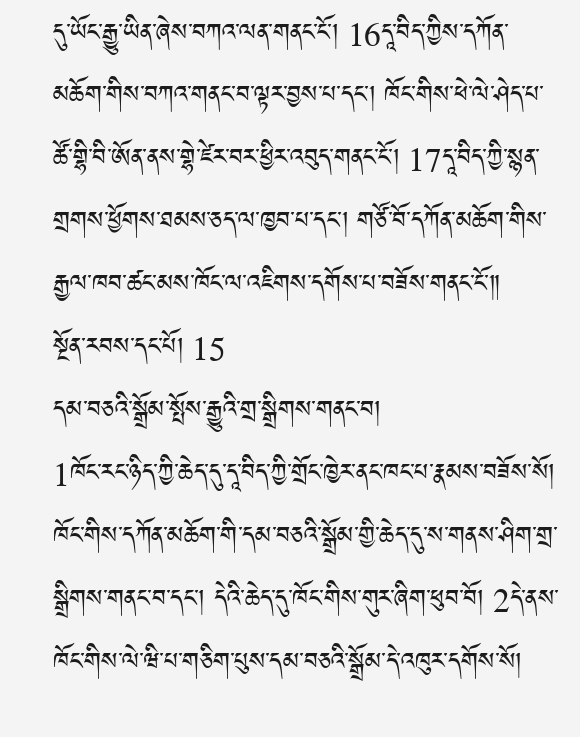དུ་ཡོང་རྒྱུ་ཡིན་ཞེས་བཀའ་ལན་གནང་ངོ་། 16དཱ་བིད་ཀྱིས་དཀོན་མཆོག་གིས་བཀའ་གནང་བ་ལྟར་བྱས་པ་དང་། ཁོང་གིས་ཕེ་ལེ་ཤེད་པ་ཚོ་གྷི་བི་ཨོན་ནས་གྷེ་ཛེར་བར་ཕྱིར་འབུད་གནང་ངོ་། 17དཱ་བིད་ཀྱི་སྙན་གྲགས་ཕྱོགས་ཐམས་ཅད་ལ་ཁྱབ་པ་དང་། གཙོ་བོ་དཀོན་མཆོག་གིས་རྒྱལ་ཁབ་ཚང་མས་ཁོང་ལ་འཇིགས་དགོས་པ་བཟོས་གནང་ངོ་༎
སྔོན་རབས་དང་པོ། 15
དམ་བཅའི་སྒྲོམ་སྤོས་རྒྱུའི་གྲ་སྒྲིགས་གནང་བ།
1ཁོང་རང་ཉིད་ཀྱི་ཆེད་དུ་དཱ་བིད་ཀྱི་གྲོང་ཁྱེར་ནང་ཁང་པ་རྣམས་བཟོས་སོ། ཁོང་གིས་དཀོན་མཆོག་གི་དམ་བཅའི་སྒྲོམ་གྱི་ཆེད་དུ་ས་གནས་ཤིག་གྲ་སྒྲིགས་གནང་བ་དང་། དེའི་ཆེད་དུ་ཁོང་གིས་གུར་ཞིག་ཕུབ་བོ། 2དེ་ནས་ཁོང་གིས་ལེ་ཝི་པ་གཅིག་པུས་དམ་བཅའི་སྒྲོམ་དེ་འཁུར་དགོས་སོ།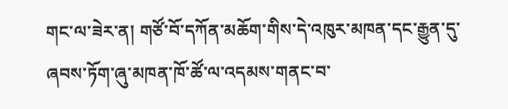གང་ལ་ཟེར་ན། གཙོ་བོ་དཀོན་མཆོག་གིས་དེ་འཁུར་མཁན་དང་རྒྱུན་དུ་ཞབས་ཏོག་ཞུ་མཁན་ཁོ་ཚོ་ལ་འདམས་གནང་བ་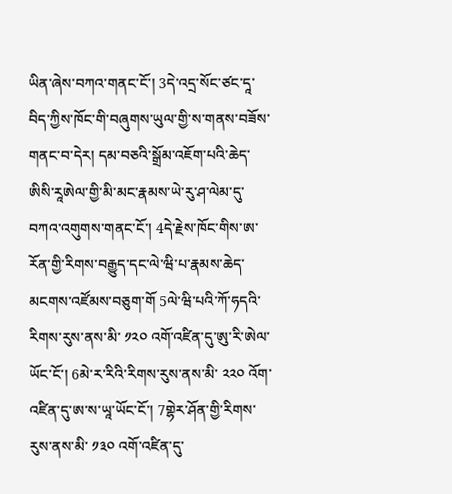ཡིན་ཞེས་བཀའ་གནང་ངོ་། 3དེ་འདྲ་སོང་ཙང་དཱ་བིད་ཀྱིས་ཁོང་གི་བཞུགས་ཡུལ་གྱི་ས་གནས་བཟོས་གནང་བ་དེར། དམ་བཅའི་སྒྲོམ་འཇོག་པའི་ཆེད་ཨིསི་རཱཨེལ་གྱི་མི་མང་རྣམས་ཡེ་རུ་ཤ་ལེམ་དུ་བཀའ་འགུགས་གནང་ངོ་། 4དེ་རྗེས་ཁོང་གིས་ཨ་རོན་གྱི་རིགས་བརྒྱུད་དང་ལེ་ཝི་པ་རྣམས་ཆེད་མངགས་འཛོམས་བཅུག་གོ 5ལེ་ཝི་པའི་ཀོ་ཧདའི་རིགས་རུས་ནས་མི་ ༡༢༠ འགོ་འཛིན་དུ་ཨུ་རི་ཨེལ་ཡོང་ངོ་། 6མེ་ར་རིའི་རིགས་རུས་ནས་མི་ ༢༢༠ འོག་འཛིན་དུ་ཨ་ས་ཡཱ་ཡོང་ངོ་། 7གྷེར་ཤོན་གྱི་རིགས་རུས་ནས་མི་ ༡༣༠ འགོ་འཛིན་དུ་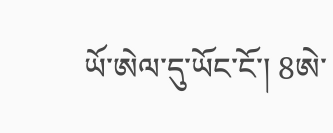ཡོ་ཨེལ་དུ་ཡོང་ངོ་། 8ཨེ་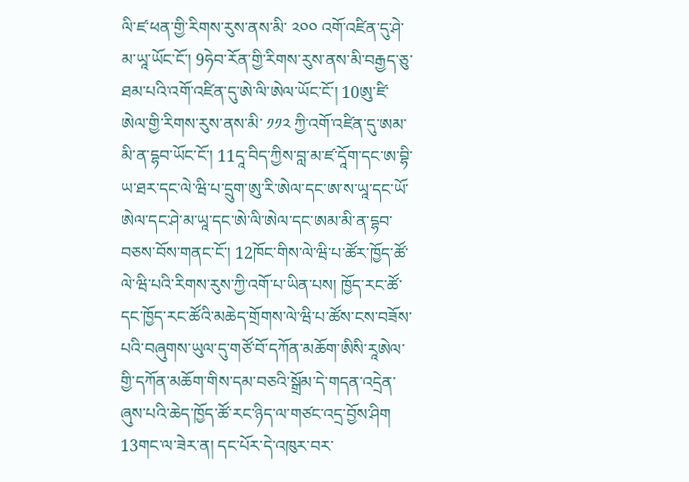ལི་ཛ་ཕན་གྱི་རིགས་རུས་ནས་མི་ ༢༠༠ འགོ་འཛིན་དུ་ཤེ་མ་ཡཱ་ཡོང་ངོ་། 9ཧེབ་རོན་གྱི་རིགས་རུས་ནས་མི་བརྒྱད་ཅུ་ཐམ་པའི་འགོ་འཛིན་དུ་ཨེ་ལི་ཨེལ་ཡོང་ངོ་། 10ཨུ་ཛི་ཨེལ་གྱི་རིགས་རུས་ནས་མི་ ༡༡༢ ཀྱི་འགོ་འཛིན་དུ་ཨམ་མི་ན་དྷབ་ཡོང་ངོ་། 11དཱ་བིད་ཀྱིས་བླ་མ་ཛ་དཱོག་དང་ཨ་བྷི་ཡ་ཐར་དང་ལེ་ཝི་པ་དྲུག་ཨུ་རི་ཨེལ་དང་ཨ་ས་ཡཱ་དང་ཡོ་ཨེལ་དང་ཤེ་མ་ཡཱ་དང་ཨེ་ལི་ཨེལ་དང་ཨམ་མི་ན་དྷབ་བཅས་བོས་གནང་ངོ་། 12ཁོང་གིས་ལེ་ཝི་པ་ཚོར་ཁྱོད་ཚོ་ལེ་ཝི་པའི་རིགས་རུས་ཀྱི་འགོ་པ་ཡིན་པས། ཁྱོད་རང་ཚོ་དང་ཁྱོད་རང་ཚོའི་མཆེད་གྲོགས་ལེ་ཝི་པ་ཚོས་ངས་བཟོས་པའི་བཞུགས་ཡུལ་དུ་གཙོ་བོ་དཀོན་མཆོག་ཨིསི་རཱཨེལ་གྱི་དཀོན་མཆོག་གིས་དམ་བཅའི་སྒྲོམ་དེ་གདན་འདྲེན་ཞུས་པའི་ཆེད་ཁྱོད་ཚོ་རང་ཉིད་ལ་གཙང་འདྲ་བྱོས་ཤིག 13གང་ལ་ཟེར་ན། དང་པོར་དེ་འཁུར་བར་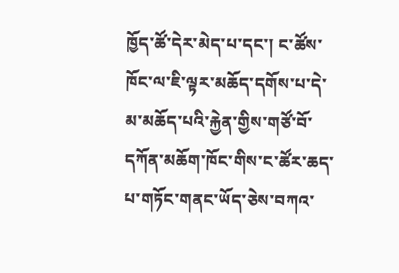ཁྱོད་ཚོ་དེར་མེད་པ་དང་། ང་ཚོས་ཁོང་ལ་ཇི་ལྟར་མཆོད་དགོས་པ་དེ་མ་མཆོད་པའི་རྐྱེན་གྱིས་གཙོ་བོ་དཀོན་མཆོག་ཁོང་གིས་ང་ཚོར་ཆད་པ་གཏོང་གནང་ཡོད་ཅེས་བཀའ་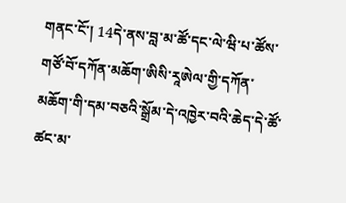གནང་ངོ་། 14དེ་ནས་བླ་མ་ཚོ་དང་ལེ་ཝི་པ་ཚོས་གཙོ་བོ་དཀོན་མཆོག་ཨིསི་རཱཨེལ་གྱི་དཀོན་མཆོག་གི་དམ་བཅའི་སྒྲོམ་དེ་འཁྱེར་བའི་ཆེད་དེ་ཚོ་ཚང་མ་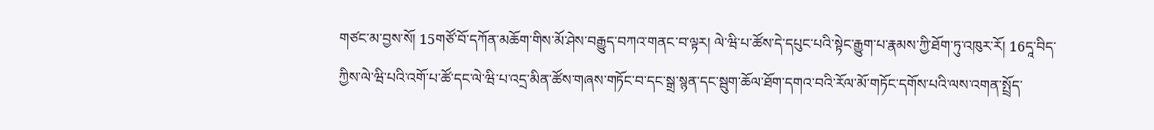གཙང་མ་བྱས་སོ། 15གཙོ་བོ་དཀོན་མཆོག་གིས་མོ་ཤེས་བརྒྱུད་བཀའ་གནང་བ་ལྟར། ལེ་ཝི་པ་ཚོས་དེ་དཔུང་པའི་སྟེང་རྒྱུག་པ་རྣམས་ཀྱི་ཐོག་ཏུ་འཁུར་རོ། 16དཱ་བིད་ཀྱིས་ལེ་ཝི་པའི་འགོ་པ་ཚོ་དང་ལེ་ཝི་པ་འདྲ་མིན་ཚོས་གཞས་གཏོང་བ་དང་སྒྲ་སྙན་དང་སྦུག་ཆོལ་ཐོག་དགའ་བའི་རོལ་མོ་གཏོང་དགོས་པའི་ལས་འགན་སྤྲོད་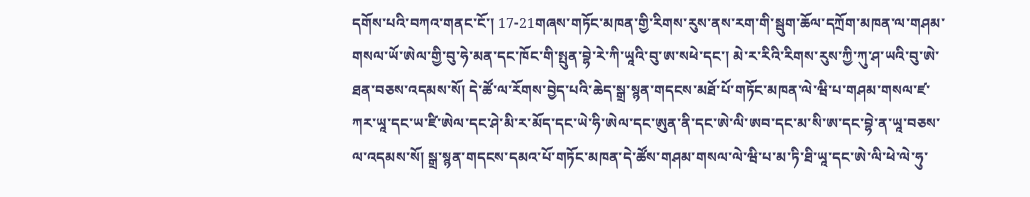དགོས་པའི་བཀའ་གནང་ངོ་། 17-21གཞས་གཏོང་མཁན་གྱི་རིགས་རུས་ནས་རག་གི་སྦུག་ཆོལ་དཀྲོག་མཁན་ལ་གཤམ་གསལ་ཡོ་ཨེལ་གྱི་བུ་ཧེ་མན་དང་ཁོང་གི་སྤུན་བྷེ་རེ་ཀི་ཡཱའི་བུ་ཨ་སཕེ་དང་། མེ་ར་རིའི་རིགས་རུས་ཀྱི་ཀུ་ཤ་ཡའི་བུ་ཨེ་ཐན་བཅས་འདམས་སོ། དེ་ཚོ་ལ་རོགས་བྱེད་པའི་ཆེད་སྒྲ་སྙན་གདངས་མཐོ་པོ་གཏོང་མཁན་ལེ་ཝི་པ་གཤམ་གསལ་ཛ་ཀར་ཡཱ་དང་ཡ་ཛི་ཨེལ་དང་ཤེ་མི་ར་མོད་དང་ཡེ་ཧི་ཨེལ་དང་ཨུན་ནི་དང་ཨེ་ལི་ཨབ་དང་མ་སི་ཨ་དང་བྷེ་ན་ཡཱ་བཅས་ལ་འདམས་སོ། སྒྲ་སྙན་གདངས་དམའ་པོ་གཏོང་མཁན་དེ་ཚོས་གཤམ་གསལ་ལེ་ཝི་པ་མ་ཏི་ཐི་ཡཱ་དང་ཨེ་ལི་ཕེ་ལེ་ཧུ་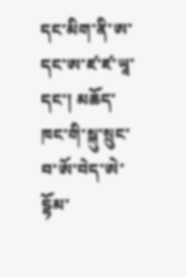དང་མིག་ནི་ཨ་དང་ཨ་ཛ་ཛ་ཡཱ་དང་། མཆོད་ཁང་གི་སྐུ་སྲུང་བ་ཨོ་བེད་ཨེ་དྷོམ་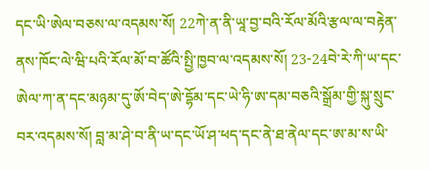དང་ཡི་ཨེལ་བཅས་ལ་འདམས་སོ། 22ཀེ་ན་ནི་ཡཱ་བྱ་བའི་རོལ་མོའི་རྩལ་ལ་བརྟེན་ནས་ཁོང་ལེ་ཝི་པའི་རོལ་མོ་བ་ཚོའི་སྤྱི་ཁྱབ་ལ་འདམས་སོ། 23-24བེ་རེ་ཀི་ཡ་དང་ཨེལ་ཀ་ན་དང་མཉམ་དུ་ཨོ་བེད་ཨེ་དྷོམ་དང་ཡེ་ཧི་ཨ་དམ་བཅའི་སྒྲོམ་གྱི་སྐུ་སྲུང་བར་འདམས་སོ། བླ་མ་ཤེ་བ་ནི་ཡ་དང་ཡོ་ཤ་ཕད་དང་ནེ་ཐ་ནེལ་དང་ཨ་མ་ས་ཡི་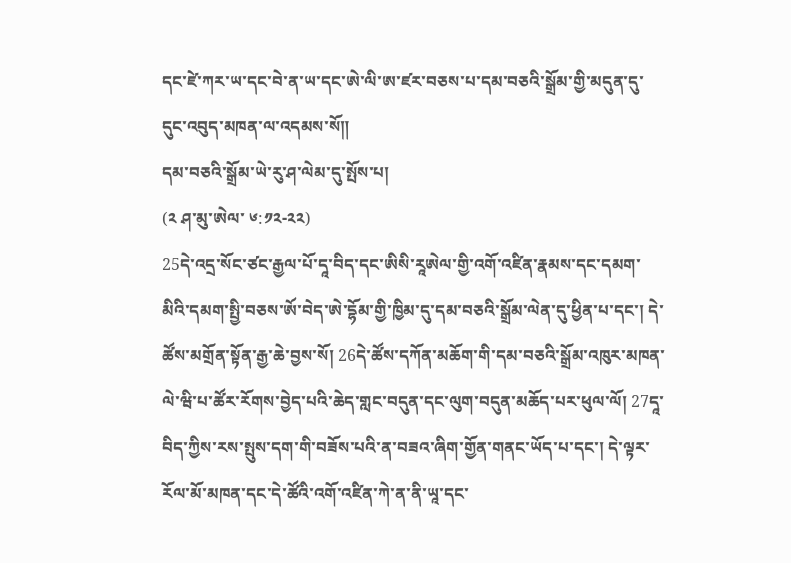དང་ཛེ་ཀར་ཡ་དང་བེ་ན་ཡ་དང་ཨེ་ལི་ཨ་ཛར་བཅས་པ་དམ་བཅའི་སྒྲོམ་གྱི་མདུན་དུ་དུང་འབུད་མཁན་ལ་འདམས་སོ༎
དམ་བཅའི་སྒྲོམ་ཡེ་རུ་ཤ་ལེམ་དུ་སྤོས་པ།
(༢ ཤ་མུ་ཨེལ་ ༦:༡༢-༢༢)
25དེ་འདྲ་སོང་ཙང་རྒྱལ་པོ་དཱ་བིད་དང་ཨིསི་རཱཨེལ་གྱི་འགོ་འཛིན་རྣམས་དང་དམག་མིའི་དམག་སྤྱི་བཅས་ཨོ་བེད་ཨེ་དྷོམ་གྱི་ཁྱིམ་དུ་དམ་བཅའི་སྒྲོམ་ལེན་དུ་ཕྱིན་པ་དང་། དེ་ཚོས་མགྲོན་སྟོན་རྒྱ་ཆེ་བྱས་སོ། 26དེ་ཚོས་དཀོན་མཆོག་གི་དམ་བཅའི་སྒྲོམ་འཁུར་མཁན་ལེ་ཝི་པ་ཚོར་རོགས་བྱེད་པའི་ཆེད་གླང་བདུན་དང་ལུག་བདུན་མཆོད་པར་ཕུལ་ལོ། 27དཱ་བིད་ཀྱིས་རས་སྤུས་དག་གི་བཟོས་པའི་ན་བཟའ་ཞིག་གྱོན་གནང་ཡོད་པ་དང་། དེ་ལྟར་རོལ་མོ་མཁན་དང་དེ་ཚོའི་འགོ་འཛིན་ཀེ་ན་ནི་ཡཱ་དང་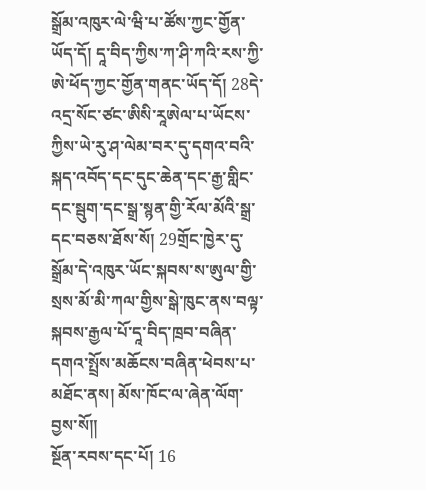སྒྲོམ་འཁུར་ལེ་ཝི་པ་ཚོས་ཀྱང་གྱོན་ཡོད་དོ། དཱ་བིད་ཀྱིས་ཀ་ཤི་ཀའི་རས་ཀྱི་ཨེ་ཕོད་ཀྱང་གྱོན་གནང་ཡོད་དོ། 28དེ་འདྲ་སོང་ཙང་ཨིསི་རཱཨེལ་པ་ཡོངས་ཀྱིས་ཡེ་རུ་ཤ་ལེམ་བར་དུ་དགའ་བའི་སྐད་འབོད་དང་དུང་ཆེན་དང་རྒྱ་གླིང་དང་སྦུག་དང་སྒྲ་སྙན་གྱི་རོལ་མོའི་སྒྲ་དང་བཅས་ཐོས་སོ། 29གྲོང་ཁྱེར་དུ་སྒྲོམ་དེ་འཁུར་ཡོང་སྐབས་ས་ཨུལ་གྱི་སྲས་མོ་མི་ཀལ་གྱིས་སྒེ་ཁུང་ནས་བལྟ་སྐབས་རྒྱལ་པོ་དཱ་བིད་ཁྲབ་བཞིན་དགའ་སྤྲོས་མཆོངས་བཞིན་ཕེབས་པ་མཐོང་ནས། མོས་ཁོང་ལ་ཞེན་ལོག་བྱས་སོ༎
སྔོན་རབས་དང་པོ། 16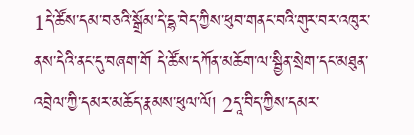1དེ་ཚོས་དམ་བཅའི་སྒྲོམ་དེ་དྷ་བེད་ཀྱིས་ཕུབ་གནང་བའི་གུར་བར་འཁུར་ནས་དེའི་ནང་དུ་བཞག་གོ དེ་ཚོས་དཀོན་མཆོག་ལ་སྦྱིན་སྲེག་དང་མཐུན་འབྲེལ་ཀྱི་དམར་མཆོད་རྣམས་ཕུལ་ལོ། 2དཱ་བིད་ཀྱིས་དམར་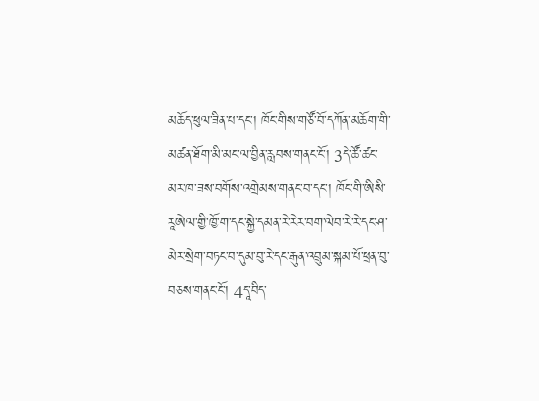མཆོད་ཕུལ་ཟིན་པ་དང་། ཁོང་གིས་གཙོ་བོ་དཀོན་མཆོག་གི་མཚན་ཐོག་མི་མང་ལ་བྱིན་རླབས་གནང་ངོ་། 3དེ་ཚོ་ཚང་མར་ཁ་ཟས་བགོས་འགྲེམས་གནང་བ་དང་། ཁོང་གི་ཨིསི་རཱཨེལ་གྱི་ཁྱོ་ག་དང་སྐྱེ་དམན་རེ་རེར་བག་ལེབ་རེ་རེ་དང་ཤ་མེར་སྲེག་བཏང་བ་དུམ་བུ་རེ་དང་རྒུན་འབྲུམ་སྐམ་པོ་ཕྲན་བུ་བཅས་གནང་ངོ་། 4དཱ་བིད་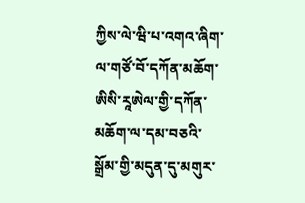ཀྱིས་ལེ་ཝི་པ་འགའ་ཞིག་ལ་གཙོ་བོ་དཀོན་མཆོག་ཨིསི་རཱཨེལ་གྱི་དཀོན་མཆོག་ལ་དམ་བཅའི་སྒྲོམ་གྱི་མདུན་དུ་མགུར་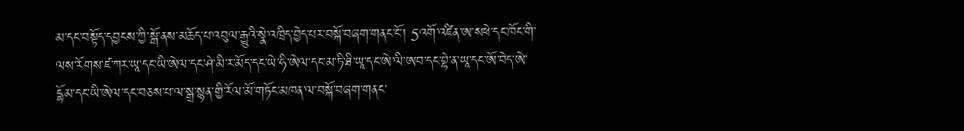མ་དང་བསྟོད་དབྱངས་ཀྱི་སྒོ་ནས་མཆོད་པ་འབུལ་རྒྱུའི་སྣེ་འཁྲིད་བྱེད་པར་བསྐོ་བཞག་གནང་ངོ་། 5འགོ་འཛིན་ཨ་སཕེ་དང་ཁོང་གི་ལས་རོགས་ཛ་ཀར་ཡཱ་དང་ཡི་ཨེལ་དང་ཤེ་མི་ར་མོད་དང་ཡེ་ཧི་ཨེལ་དང་མ་ཏི་ཐི་ཡཱ་དང་ཨེ་ལི་ཨབ་དང་བྷེ་ན་ཡཱ་དང་ཨོ་བེད་ཨེ་དྷོམ་དང་ཡི་ཨེལ་དང་བཅས་པ་ལ་སྒྲ་སྙན་གྱི་རོལ་མོ་གཏོང་མཁན་ལ་བསྐོ་བཞག་གནང་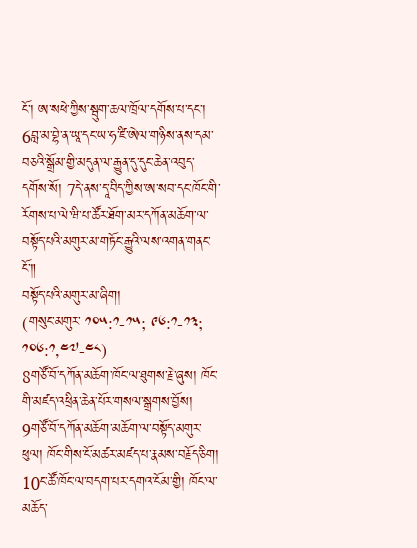ངོ་། ཨ་སཕེ་ཀྱིས་སྦུག་ཆལ་ཁྲོལ་དགོས་པ་དང་། 6བླ་མ་བྷེ་ན་ཡཱ་དང་ཡ་ཧ་ཛི་ཨེལ་གཉིས་ནས་དམ་བཅའི་སྒྲོམ་གྱི་མདུན་ལ་རྒྱུན་དུ་དུང་ཆེན་འབུད་དགོས་སོ། 7དེ་ནས་དཱ་བིད་ཀྱིས་ཨ་སབ་དང་ཁོང་གི་རོགས་པ་ལེ་ཝི་པ་ཚོར་ཐོག་མར་དཀོན་མཆོག་ལ་བསྟོད་པའི་མགུར་མ་གཏོང་རྒྱུའི་ལས་འགན་གནང་ངོ་༎
བསྟོད་པའི་མགུར་མ་ཞིག།
(གསུང་མགུར་ ༡༠༥:༡-༡༥; ༩༦:༡-༡༣; ༡༠༦:༡,༤༧-༤༨)
8གཙོ་བོ་དཀོན་མཆོག་ཁོང་ལ་ཐུགས་རྗེ་ཞུས། ཁོང་གི་མཛད་འཕྲིན་ཆེན་པོར་གསལ་སྒྲགས་བྱོས། 9གཙོ་བོ་དཀོན་མཆོག་མཆོག་ལ་བསྟོད་མགུར་ཕུལ། ཁོང་གིས་ངོ་མཚར་མཛད་པ་རྣམས་བརྗོད་ཅིག། 10ང་ཚོ་ཁོང་ལ་བདག་པར་དགའ་ངོམ་གྱི། ཁོང་ལ་མཆོད་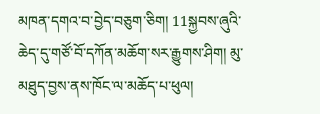མཁན་དགའ་བ་བྱེད་བཅུག་ཅིག། 11སྐྱབས་ཞུའི་ཆེད་དུ་གཙོ་བོ་དཀོན་མཆོག་སར་རྒྱུགས་ཤིག། མུ་མཐུད་བྱས་ནས་ཁོང་ལ་མཆོད་པ་ཕུལ།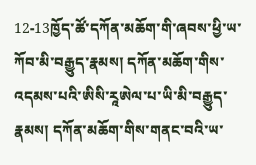12-13ཁྱོད་ཚོ་དཀོན་མཆོག་གི་ཞབས་ཕྱི་ཡ་ཀོབ་མི་བརྒྱུད་རྣམས། དཀོན་མཆོག་གིས་འདམས་པའི་ཨིསི་རཱཨེལ་པ་ཡི་མི་བརྒྱུད་རྣམས། དཀོན་མཆོག་གིས་གནང་བའི་ཡ་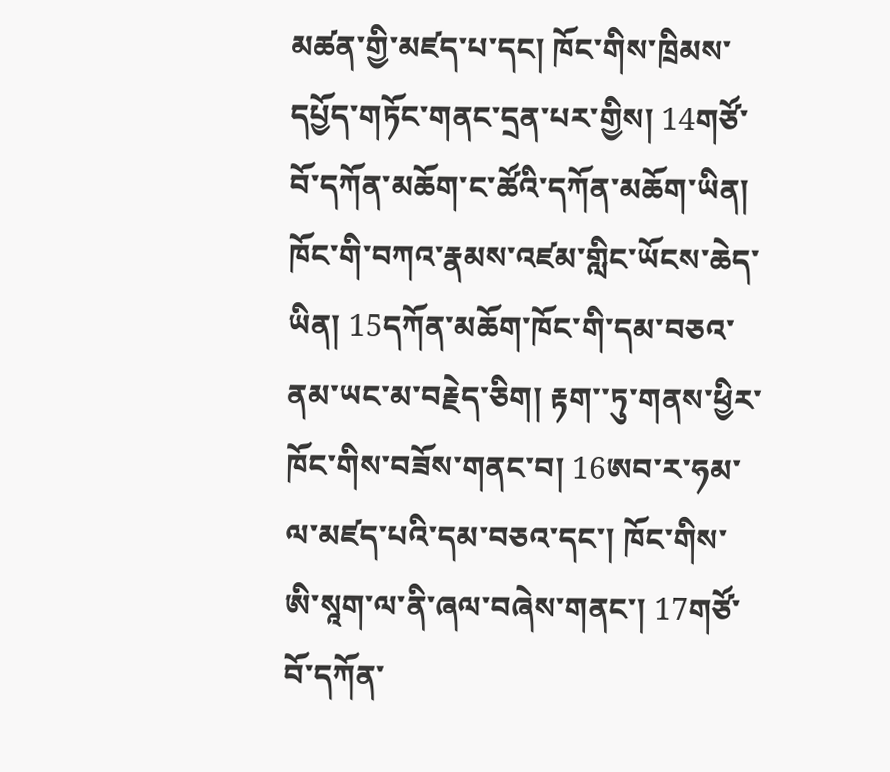མཚན་གྱི་མཛད་པ་དང། ཁོང་གིས་ཁྲིམས་དཔྱོད་གཏོང་གནང་དྲན་པར་གྱིས། 14གཙོ་བོ་དཀོན་མཆོག་ང་ཚོའི་དཀོན་མཆོག་ཡིན། ཁོང་གི་བཀའ་རྣམས་འཛམ་གླིང་ཡོངས་ཆེད་ཡིན། 15དཀོན་མཆོག་ཁོང་གི་དམ་བཅའ་ནམ་ཡང་མ་བརྗེད་ཅིག། རྟག་་ཏུ་གནས་ཕྱིར་ཁོང་གིས་བཟོས་གནང་བ། 16ཨབ་ར་ཧམ་ལ་མཛད་པའི་དམ་བཅའ་དང་། ཁོང་གིས་ཨི་སཱག་ལ་ནི་ཞལ་བཞེས་གནང་། 17གཙོ་བོ་དཀོན་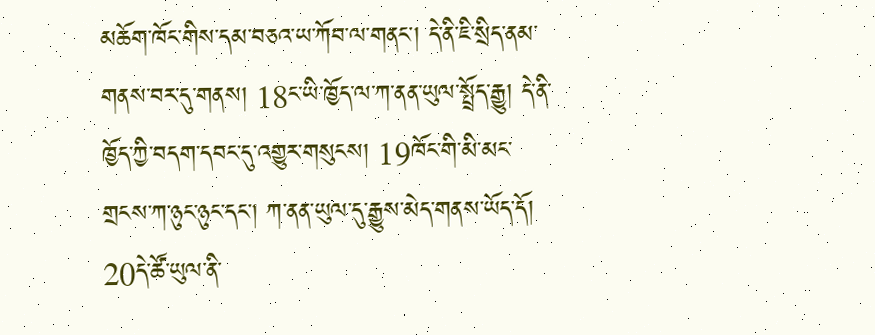མཆོག་ཁོང་གིས་དམ་བཅའ་ཡ་ཀོབ་ལ་གནང་། དེ་ནི་ཇི་སྲིད་ནམ་གནས་བར་དུ་གནས། 18ང་ཡི་ཁྱོད་ལ་ཀ་ནན་ཡུལ་སྤྲོད་རྒྱུ། དེ་ནི་ཁྱོད་ཀྱི་བདག་དབང་དུ་འགྱུར་གསུངས། 19ཁོང་གི་མི་མང་གྲངས་ཀ་ཉུང་ཉུང་དང་། ཀ་ནན་ཡུལ་དུ་རྒྱུས་མེད་གནས་ཡོད་དོ། 20དེ་ཚོ་ཡུལ་ནི་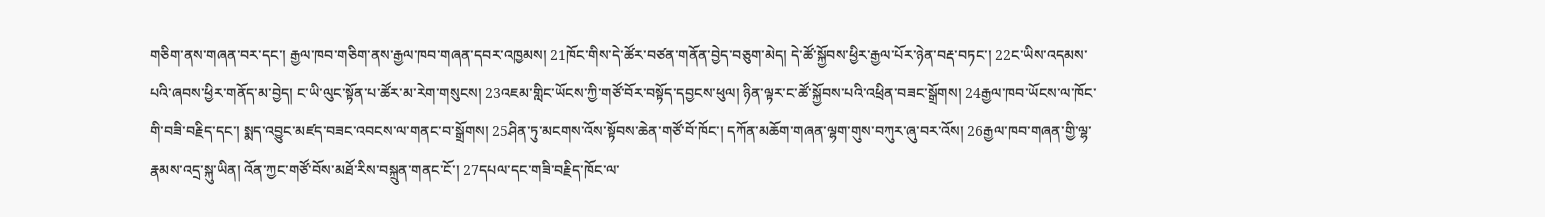གཅིག་ནས་གཞན་བར་དང་། རྒྱལ་ཁབ་གཅིག་ནས་རྒྱལ་ཁབ་གཞན་དབར་འཁྱམས། 21ཁོང་གིས་དེ་ཚོར་བཙན་གནོན་བྱེད་བཅུག་མེད། དེ་ཚོ་སྐྱོབས་ཕྱིར་རྒྱལ་པོར་ཉེན་བརྡ་བཏང་། 22ང་ཡིས་འདམས་པའི་ཞབས་ཕྱིར་གནོད་མ་བྱེད། ང་ཡི་ལུང་སྟོན་པ་ཚོར་མ་རེག་གསུངས། 23འཇམ་གླིང་ཡོངས་ཀྱི་གཙོ་བོར་བསྟོད་དབྱངས་ཕུལ། ཉིན་ལྟར་ང་ཚོ་སྐྱོབས་པའི་འཕྲིན་བཟང་སྒྲོགས། 24རྒྱལ་ཁབ་ཡོངས་ལ་ཁོང་གི་བཟི་བརྗིད་དང་། སྨད་འབྱུང་མཛད་བཟང་འབངས་ལ་གནང་བ་སྒྲོགས། 25ཤིན་ཏུ་མངགས་འོས་སྟོབས་ཆེན་གཙོ་བོ་ཁོང་། དཀོན་མཆོག་གཞན་ལྷག་གུས་བཀུར་ཞུ་བར་འོས། 26རྒྱལ་ཁབ་གཞན་གྱི་ལྷ་རྣམས་འདྲ་སྐུ་ཡིན། འོན་ཀྱང་གཙོ་བོས་མཐོ་རིས་བསྐྲུན་གནང་ངོ་། 27དཔལ་དང་གཟི་བརྗིད་ཁོང་ལ་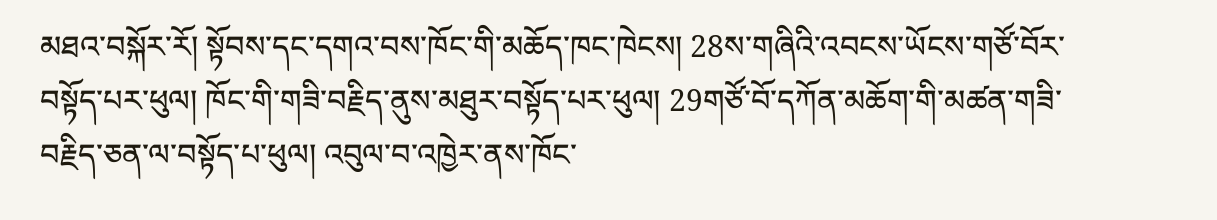མཐའ་བསྐོར་རོ། སྟོབས་དང་དགའ་བས་ཁོང་གི་མཆོད་ཁང་ཁེངས། 28ས་གཞིའི་འབངས་ཡོངས་གཙོ་བོར་བསྟོད་པར་ཕུལ། ཁོང་གི་གཟི་བརྗིད་ནུས་མཐུར་བསྟོད་པར་ཕུལ། 29གཙོ་བོ་དཀོན་མཆོག་གི་མཚན་གཟི་བརྗིད་ཅན་ལ་བསྟོད་པ་ཕུལ། འབུལ་བ་འཁྱེར་ནས་ཁོང་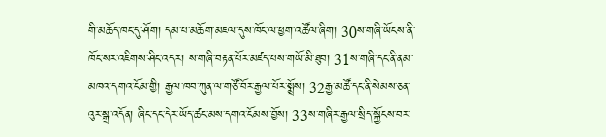གི་མཆོད་ཁང་དུ་ཤོག། དམ་པ་མཆོག་མཇལ་དུས་ཁོང་ལ་ཕྱག་འཚོལ་ཞིག། 30ས་གཞི་ཡོངས་ནི་ཁོང་སར་འཇིགས་ཤིང་འདར། ས་གཞི་བརྟན་པོར་མཛད་པས་གཡོ་མི་ཐུབ། 31ས་གཞི་དང་ནི་ནམ་མཁའ་དགའ་ངོམ་གྱི། རྒྱལ་ཁབ་ཀུན་ལ་གཙོ་བོར་རྒྱལ་པོར་སྨྲོས། 32རྒྱ་མཚོ་དང་ནི་སེམས་ཅན་འུར་སྒྲ་འདོན། ཞིང་དང་དེར་ཡོད་ཚང་མས་དགའ་ངོམས་བྱོས། 33ས་གཞིར་རྒྱལ་སྲིད་སྐྱོངས་བར་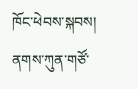ཁོང་ཕེབས་སྐབས། ནགས་ཀུན་གཙོ་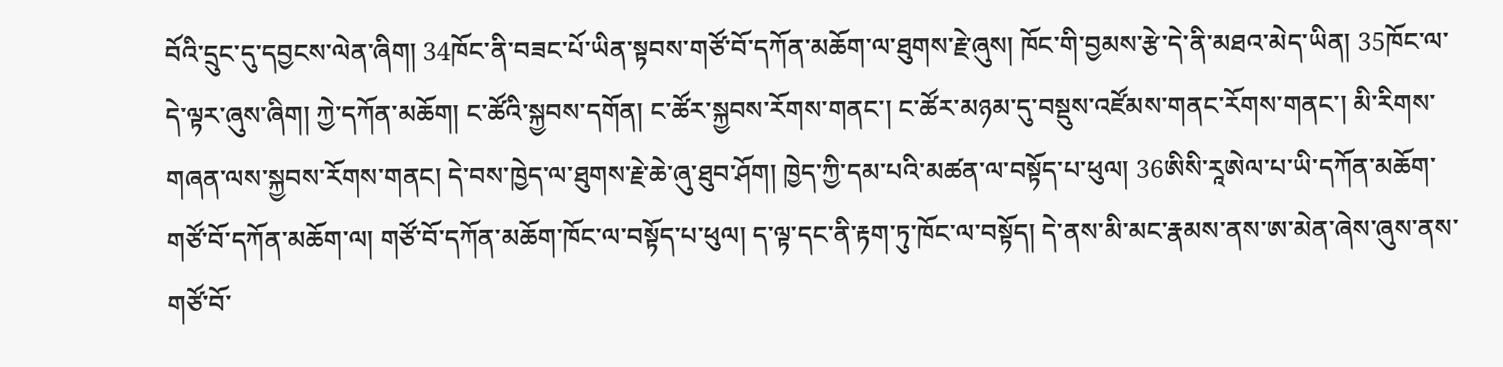བོའི་དྲུང་དུ་དབྱངས་ལེན་ཞིག། 34ཁོང་ནི་བཟང་པོ་ཡིན་སྟབས་གཙོ་བོ་དཀོན་མཆོག་ལ་ཐུགས་རྗེ་ཞུས། ཁོང་གི་བྱམས་རྩེ་དེ་ནི་མཐའ་མེད་ཡིན། 35ཁོང་ལ་དེ་ལྟར་ཞུས་ཞིག། ཀྱེ་དཀོན་མཆོག། ང་ཚོའི་སྐྱབས་དགོན། ང་ཚོར་སྐྱབས་རོགས་གནང་། ང་ཚོར་མཉམ་དུ་བསྡུས་འཛོམས་གནང་རོགས་གནང་། མི་རིགས་གཞན་ལས་སྐྱབས་རོགས་གནང། དེ་བས་ཁྱེད་ལ་ཐུགས་རྗེ་ཆེ་ཞུ་ཐུབ་ཤོག། ཁྱེད་ཀྱི་དམ་པའི་མཚན་ལ་བསྟོད་པ་ཕུལ། 36ཨིསི་རཱཨེལ་པ་ཡི་དཀོན་མཆོག་གཙོ་བོ་དཀོན་མཆོག་ལ། གཙོ་བོ་དཀོན་མཆོག་ཁོང་ལ་བསྟོད་པ་ཕུལ། ད་ལྟ་དང་ནི་རྟག་ཏུ་ཁོང་ལ་བསྟོད། དེ་ནས་མི་མང་རྣམས་ནས་ཨ་མེན་ཞེས་ཞུས་ནས་གཙོ་བོ་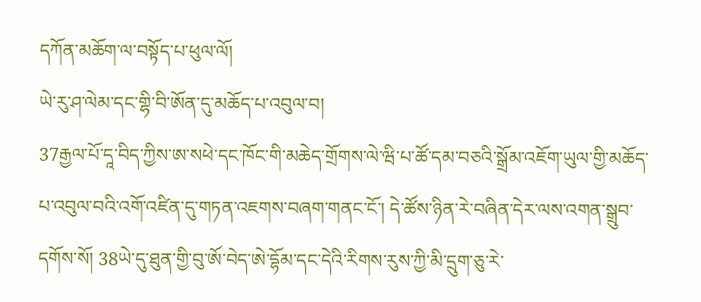དཀོན་མཆོག་ལ་བསྟོད་པ་ཕུལ་ལོ།
ཡེ་རུ་ཤ་ལེམ་དང་གྷི་བི་ཨོན་དུ་མཆོད་པ་འབུལ་བ།
37རྒྱལ་པོ་དཱ་བིད་ཀྱིས་ཨ་སཕེ་དང་ཁོང་གི་མཆེད་གྲོགས་ལེ་ཝི་པ་ཚོ་དམ་བཅའི་སྒྲོམ་འཇོག་ཡུལ་གྱི་མཆོད་པ་འབུལ་བའི་འགོ་འཛིན་དུ་གཏན་འཇགས་བཞག་གནང་ངོ་། དེ་ཚོས་ཉིན་རེ་བཞིན་དེར་ལས་འགན་སྒྲུབ་དགོས་སོ། 38ཡེ་དུ་ཐུན་གྱི་བུ་ཨོ་བེད་ཨེ་དྷོམ་དང་དེའི་རིགས་རུས་ཀྱི་མི་དྲུག་ཅུ་རེ་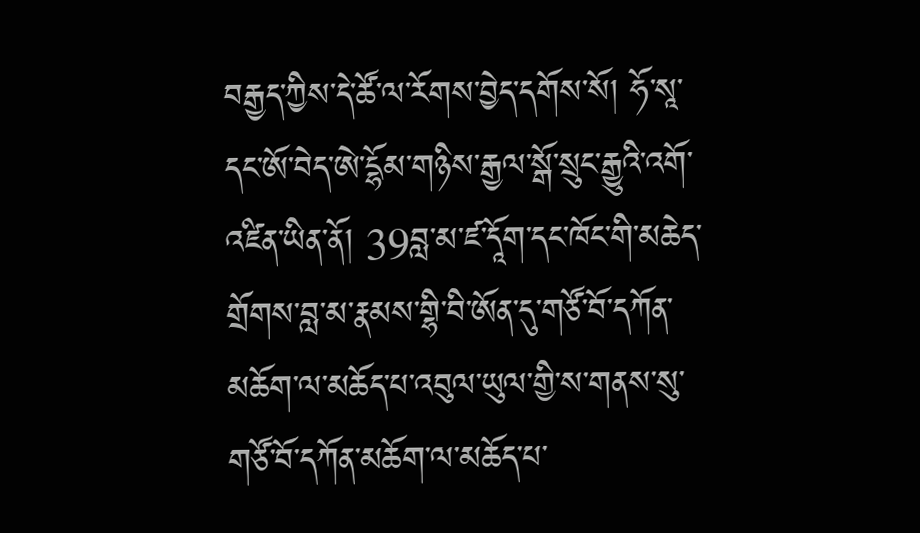བརྒྱད་ཀྱིས་དེ་ཚོ་ལ་རོགས་བྱེད་དགོས་སོ། ཧོ་སཱ་དང་ཨོ་བེད་ཨེ་དྷོམ་གཉིས་རྒྱལ་སྒོ་སྲུང་རྒྱུའི་འགོ་འཛིན་ཡིན་ནོ། 39བླ་མ་ཛ་དཱོག་དང་ཁོང་གི་མཆེད་གྲོགས་བླ་མ་རྣམས་གྷི་བི་ཨོན་དུ་གཙོ་བོ་དཀོན་མཆོག་ལ་མཆོད་པ་འབུལ་ཡུལ་གྱི་ས་གནས་སུ་གཙོ་བོ་དཀོན་མཆོག་ལ་མཆོད་པ་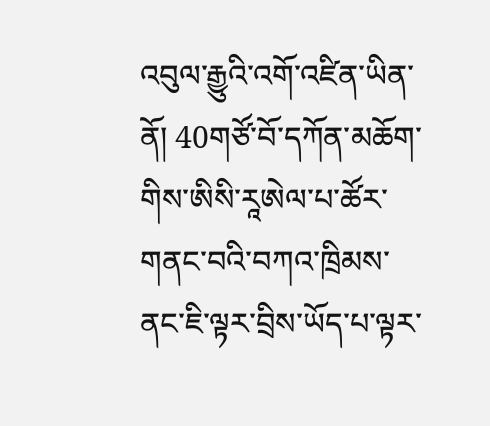འབུལ་རྒྱུའི་འགོ་འཛིན་ཡིན་ནོ། 40གཙོ་བོ་དཀོན་མཆོག་གིས་ཨིསི་རཱཨེལ་པ་ཚོར་གནང་བའི་བཀའ་ཁྲིམས་ནང་ཇི་ལྟར་བྲིས་ཡོད་པ་ལྟར་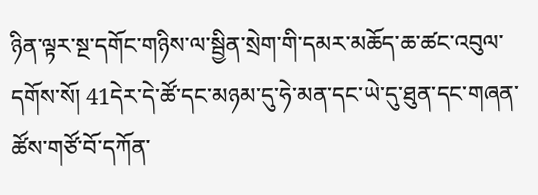ཉིན་ལྟར་སྔ་དགོང་གཉིས་ལ་སྦྱིན་སྲེག་གི་དམར་མཆོད་ཆ་ཚང་འབུལ་དགོས་སོ། 41དེར་དེ་ཚོ་དང་མཉམ་དུ་ཧེ་མན་དང་ཡེ་དུ་ཐུན་དང་གཞན་ཚོས་གཙོ་བོ་དཀོན་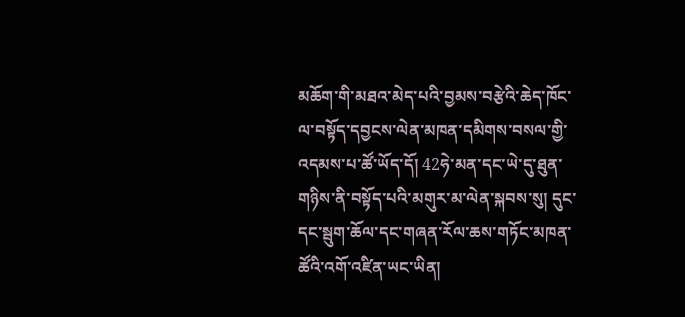མཆོག་གི་མཐའ་མེད་པའི་བྱམས་བརྩེའི་ཆེད་ཁོང་ལ་བསྟོད་དབྱངས་ལེན་མཁན་དམིགས་བསལ་གྱི་འདམས་པ་ཚོ་ཡོད་དོ། 42ཧེ་མན་དང་ཡེ་དུ་ཐུན་གཉིས་ནི་བསྟོད་པའི་མགུར་མ་ལེན་སྐབས་སུ། དུང་དང་སྦུག་ཆོལ་དང་གཞན་རོལ་ཆས་གཏོང་མཁན་ཚོའི་འགོ་འཛིན་ཡང་ཡིན།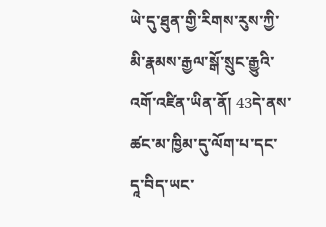ཡེ་དུ་ཐུན་གྱི་རིགས་རུས་ཀྱི་མི་རྣམས་རྒྱལ་སྒོ་སྲུང་རྒྱུའི་འགོ་འཛིན་ཡིན་ནོ། 43དེ་ནས་ཚང་མ་ཁྱིམ་དུ་ལོག་པ་དང་དཱ་བིད་ཡང་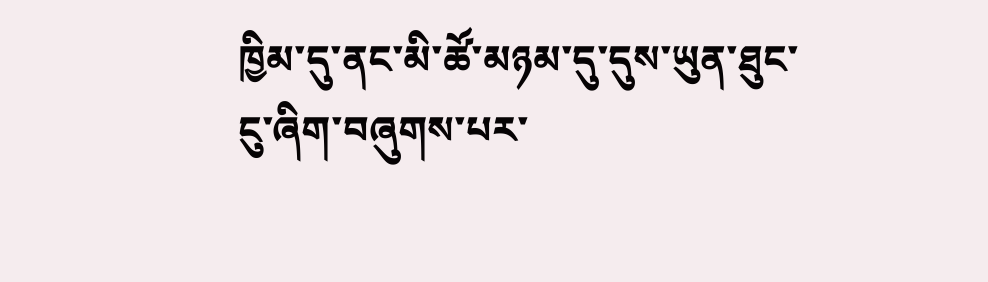ཁྱིམ་དུ་ནང་མི་ཚོ་མཉམ་དུ་དུས་ཡུན་ཐུང་ངུ་ཞིག་བཞུགས་པར་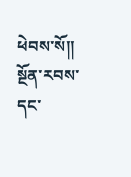ཕེབས་སོ༎
སྔོན་རབས་དང་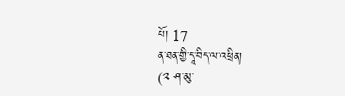པོ། 17
ན་ཐན་གྱི་དཱ་བིད་ལ་འཕྲིན།
(༢ ཤ་མུ་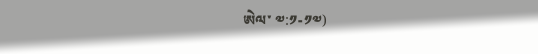ཨེལ་ ༧:༡-༡༧)